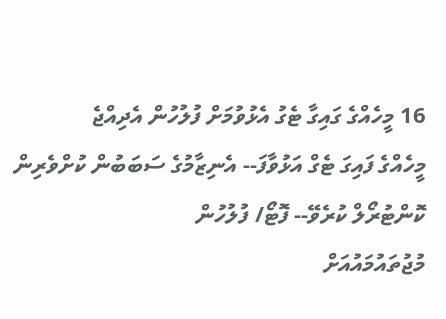16 މީހެއްގެ ގައިގާ ޓެގު އެޅުވުމަށް ފުލުހުން އެދިއްޖެ
މީހެއްގެ ފައިގަ ޓެގް އަޅުވާފަ-- އެނިޒާމުގެ ސަބަބުން ކުށްވެރިން ކޮންޓުރޯލް ކުރެވޭ-- ފޮޓޯ/ ފުލުހުން
މުޖުތައުމައުއަށް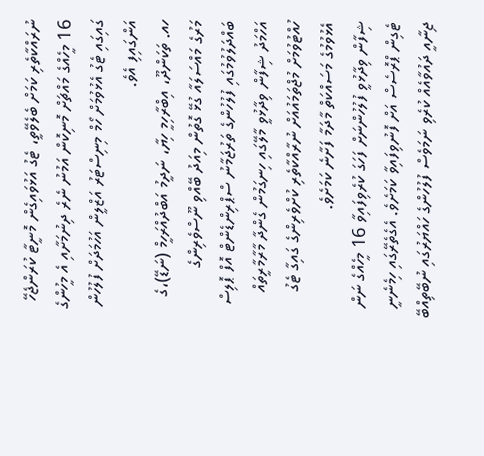ނުރައްކާތެރި ކަމަށް ބެލެވޭތީ، ޓެގު އަޅުވައިގެން މޮނީޓާ ކުރަންޖެހޭ 16 މީހެއްގެ މައްޗަށް މޮނިކޮން އަމުނު ނެރެ ދިނުމަށާއި އެ މީހުންގެ ގައިގައި ޓެގު އެޅުވުމަށް ހޯމް މިނިސްޓަރު އަޒްލީން އަހުމަދަށް ފުލުހުން އަންގައިފި އެވެ.
ހއ. ތަކަންދޫ، އިބްރާހިމީ ހިޔާ، ނަދީމު އަބްދުއްރަހީމް (ނަޑޭ)،ގެ މަރުގެ މައްސަލައާ ގުޅޭ ގޮތުން މިއަދު ބޭއްވި ނޫސްވެރިންގެ ބައްދަލުވުމުގައި ފުލުހުންގެ ތަރުޖަމާނު ސްޕްރިންޑެންޓް އޮފް ޕޮލިސް އަހްމަދު ޝިފާން ވިދާޅުވީ މާލޭގައި ހިނގަމުން ގެންދާ މާރާމާރީތައް ހުއްޓުވުމަށް މުޖްތަމައުއަށް ނުރާއްކާތެރި ކުށްވެރިންގެ ގައިގާ ޓެގު އެޅުވުމުގެ މަސައްކަތް މާދަމާ ފަށާނެ ކަމަށެވެ.
ޝިފާން ވިދާޅުވީ ފުލުހުންނަށް ފަހަގަ ކުރެވިފައިވާ 16 މީހެއްގެ ނަން ޓެގިން ޕްރޮސެސް އަށް ފޮނުވިފައިވާ ކަމަށެވެ. އެގެތެރޭގައި ހިމެނެނީ ޖިނާއީ ދައުވާއެއް ކުރެވި ނަމަވެސް ފުލުހުންގެ ހައްޔަރުގައި ނުބޭތިއްބޭ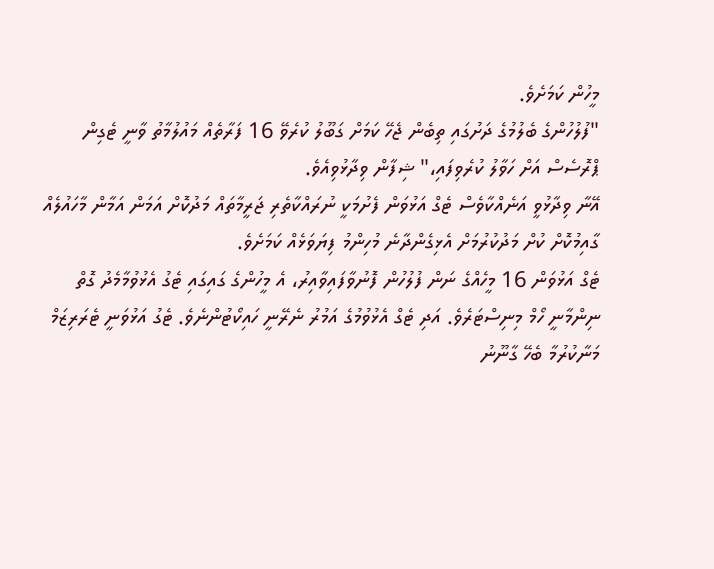މީހުން ކަމަށެވެ.
"ފުލުހުންގެ ބެލުމުގެ ދަށުގައި ތިބެން ޖެހޭ ކަމަށް ގަބޫލު ކުރެވޭ 16 ފަރާތެއް މައުލުމާތު ވާނީ ޓެގިން ޕްރޮސެސް އަށް ހަވާލު ކުރެވިފައި،" ޝިފާން ވިދާޅުވިއެވެ.
އޭނާ ވިދާޅުވީ އަނެއްކާވެސް ޓެގް އަޅުވަން ފެށުމަކީ ނުރައްކާތެރި ޖަރީމާތައް މަދުކޮށް އަމަން އަމާން މާހައުލެއް ގާއިމުކޮށް ކުށް މަދުކުރުމަށް އެޅިގެންދާނެ މުހިންމު ފިޔަވަޅެއް ކަމަށެވެ.
ޓެގް އަޅުވަން 16 މީހެއްގެ ނަން ފުލުހުން ފޮނުވާފައިވާއިރު، އެ މީހުންގެ ގައިގައި ޓެގު އެޅުވުމާމެދު ގޮތް ނިންމާނީ ހޯމް މިނިސްޓަރެވެ. އަދި ޓެގް އެޅުވުމުގެ އަމުރު ނެރޭނީ ހައިކޯޓުންނެވެ. ޓެގު އަޅުވަނީ ޓެރަރިޒަމް މަނާކުރުމާ ބެހޭ ގާނޫނު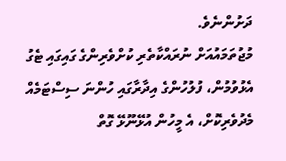ދަށުންނެވެ.
މުޖުތަމައުއަށް ނުރައްކާތެރި ކުށްވެރިންގެ ގައިގައި ޓެގު އެޅުވުމުން، ފުލުހުންގެ އިދާރާގައި ހުންނަ ސިސްޓަމެއް މެދުވެރިކޮށް، އެ މީހުން އުޅޭނޫޅޭ ގޮތް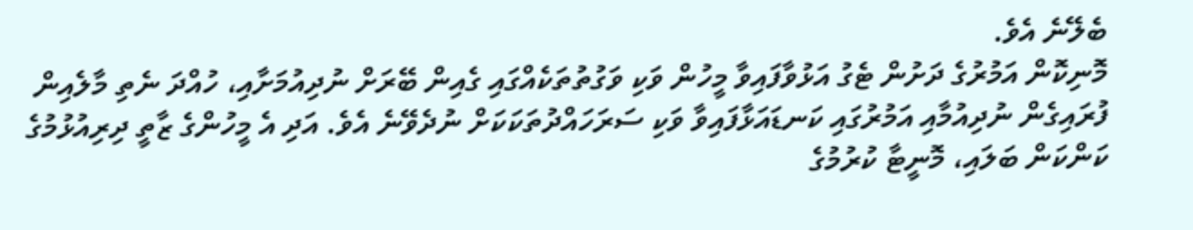ބެލޭނެ އެވެ.
މޮނިކޮން އަމުރުގެ ދަށުން ޓެގު އަޅުވާފައިވާ މީހުން ވަކި ވަގުތުތަކެއްގައި ގެއިން ބޭރަށް ނުދިއުމަށާއި، ހުއްދަ ނެތި މާލެއިން ފުރައިގެން ނުދިއުމާއި އަމުރުގައި ކަނޑައަޅާފައިވާ ވަކި ސަރަހައްދުތަކަކަށް ނުދެވޭނެ އެވެ. އަދި އެ މީހުންގެ ޒާތީ ދިރިއުޅުމުގެ ކަންކަން ބަލައި، މޮނީޓާ ކުރުމުގެ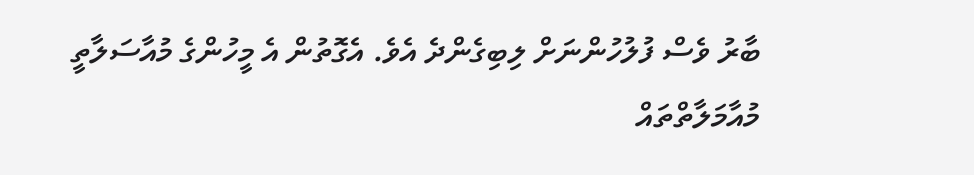ބާރު ވެސް ފުލުހުންނަށް ލިބިގެންދެ އެވެ. އެގޮތުން އެ މީހުންގެ މުއާސަލާތީ މުއާމަލާތްތައް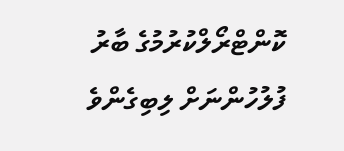ކޮންޓްރޯލްކުރުމުގެ ބާރު ފުލުހުންނަށް ލިބިގެންވެ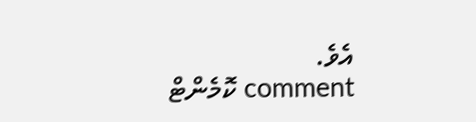އެވެ.
comment ކޮމެންޓް